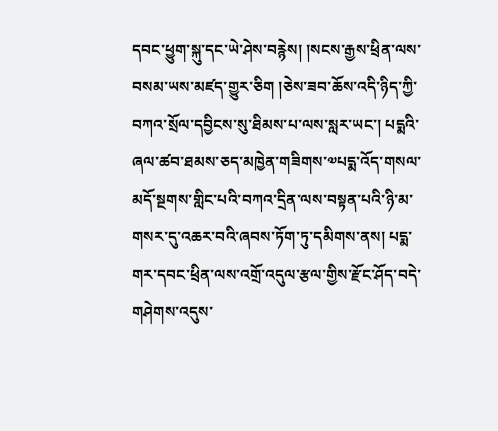དབང་ཕྱུག་སྐུ་དང་ཡེ་ཤེས་བརྙེས། །སངས་རྒྱས་ཕྲིན་ལས་བསམ་ཡས་མཛད་གྱུར་ཅིག །ཅེས་ཟབ་ཆོས་འདི་ཉིད་ཀྱི་བཀའ་སྲོལ་དབྱིངས་སུ་ཐིམས་པ་ལས་སླར་ཡང་། པདྨའི་ཞལ་ཚབ་ཐམས་ཅད་མཁྱེན་གཟིགས་༧པདྨ་འོད་གསལ་མདོ་སྔགས་གླིང་པའི་བཀའ་དྲིན་ལས་བསྟན་པའི་ཉི་མ་གསར་དུ་འཆར་བའི་ཞབས་ཏོག་ཏུ་དམིགས་ནས། པདྨ་གར་དབང་ཕྲིན་ལས་འགྲོ་འདུལ་རྩལ་གྱིས་རྫོང་ཤོད་བདེ་གཤེགས་འདུས་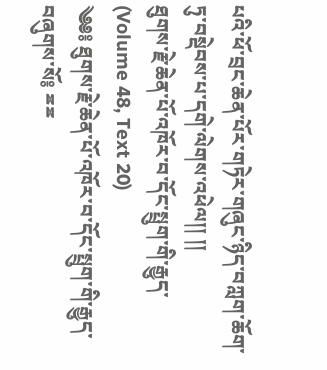པའི་ཕོ་བྲང་ཆེན་པོར་གཏེར་གཞུང་ཉིད་བཀླག་ཆོག་ཏུ་བསྡེབས་པ་དགེ་ལེགས་འཕེལ།། །།
ཐུགས་རྗེ་ཆེན་པོ་འཁོར་བ་དོང་སྤྲུག་གི་རྒྱུད་ (Volume 48, Text 20)
༄༅༔ ཐུགས་རྗེ་ཆེན་པོ་འཁོར་བ་དོང་སྤྲུག་གི་རྒྱུད་བཞུགས་སོ༔ ྈྈ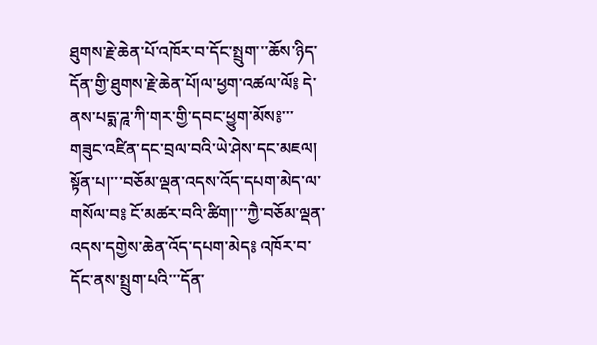ཐུགས་རྗེ་ཆེན་པོ་འཁོར་བ་དོང་སྤྲུག་་་ཆོས་ཉིད་དོན་གྱི་ཐུགས་རྗེ་ཆེན་པོ།ལ་ཕྱག་འཚལ་ལོ༔ དེ་ནས་པདྨ་ཌཱ་ཀི་གར་གྱི་དབང་ཕྱུག་མོས༔་་་གཟུང་འཛིན་དང་བྲལ་བའི་ཡེ་ཤེས་དང་མཇལ། སྟོན་པ།་་་བཅོམ་ལྡན་འདས་འོད་དཔག་མེད་ལ་གསོལ་བ༔ ངོ་མཚར་བའི་ཚིག།་་་ཀྱཻ་བཅོམ་ལྡན་འདས་དགྱེས་ཆེན་འོད་དཔག་མེད༔ འཁོར་བ་དོང་ནས་སྤྲུག་པའི་་་དོན་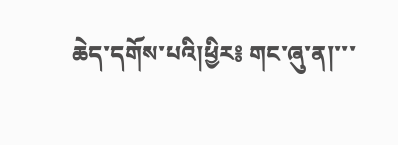ཆེད་དགོས་པའི།ཕྱིར༔ གང་ཞུ་ན།་་་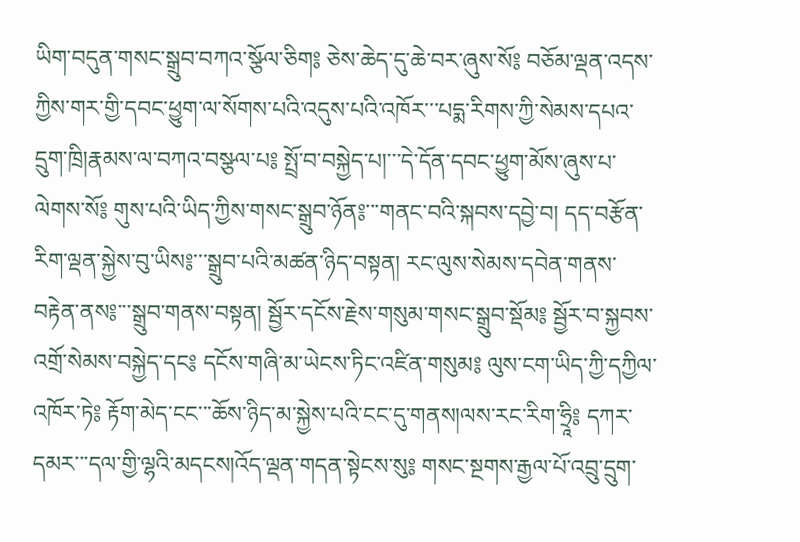ཡིག་བདུན་གསང་སྒྲུབ་བཀའ་སྩོལ་ཅིག༔ ཅེས་ཆེད་དུ་ཆེ་བར་ཞུས་སོ༔ བཅོམ་ལྡན་འདས་ཀྱིས་གར་གྱི་དབང་ཕྱུག་ལ་སོགས་པའི་འདུས་པའི་འཁོར་་་པདྨ་རིགས་ཀྱི་སེམས་དཔའ་དྲུག་ཁྲི།རྣམས་ལ་བཀའ་བསྩལ་པ༔ སྤྲོ་བ་བསྐྱེད་པ།་་་དེ་དོན་དབང་ཕྱུག་མོས་ཞུས་པ་ལེགས་སོ༔ གུས་པའི་ཡིད་ཀྱིས་གསང་སྒྲུབ་ཉོན༔་་་གནང་བའི་སྐབས་དབྱེ་བ། དད་བརྩོན་རིག་ལྡན་སྐྱེས་བུ་ཡིས༔་་་སྒྲུབ་པའི་མཚན་ཉིད་བསྟན། རང་ལུས་སེམས་དབེན་གནས་བརྟེན་ནས༔་་་སྒྲུབ་གནས་བསྟན། སྦྱོར་དངོས་རྗེས་གསུམ་གསང་སྒྲུབ་སྡོམ༔ སྦྱོར་བ་སྐྱབས་འགྲོ་སེམས་བསྐྱེད་དང༔ དངོས་གཞི་མ་ཡེངས་ཏིང་འཛིན་གསུམ༔ ལུས་ངག་ཡིད་ཀྱི་དཀྱིལ་འཁོར་ཏེ༔ རྟོག་མེད་ངང་་་ཆོས་ཉིད་མ་སྐྱེས་པའི་ངང་དུ་གནས།ལས་རང་རིག་ཧྲཱི༔ དཀར་དམར་་་དལ་གྱི་ལྷའི་མདངས།འོད་ལྡན་གདན་སྟེངས་སུ༔ གསང་སྔགས་རྒྱལ་པོ་འབྲུ་དྲུག་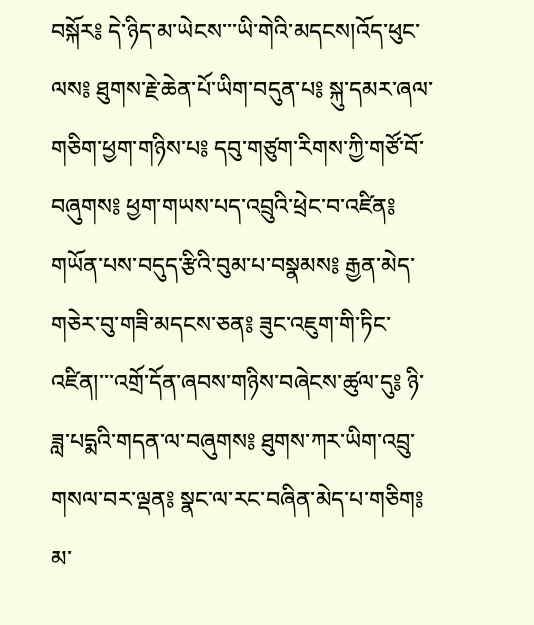བསྐོར༔ དེ་ཉིད་མ་ཡེངས་་་ཡི་གེའི་མདངས།འོད་ཕུང་ལས༔ ཐུགས་རྗེ་ཆེན་པོ་ཡིག་བདུན་པ༔ སྐུ་དམར་ཞལ་གཅིག་ཕྱག་གཉིས་པ༔ དབུ་གཙུག་རིགས་ཀྱི་གཙོ་བོ་བཞུགས༔ ཕྱག་གཡས་པད་འབྲུའི་ཕྲེང་བ་འཛིན༔ གཡོན་པས་བདུད་རྩིའི་བུམ་པ་བསྣམས༔ རྒྱན་མེད་གཅེར་བུ་གཟི་མདངས་ཅན༔ ཟུང་འཇུག་གི་ཏིང་འཛིན།་་་འགྲོ་དོན་ཞབས་གཉིས་བཞེངས་ཚུལ་དུ༔ ཉི་ཟླ་པདྨའི་གདན་ལ་བཞུགས༔ ཐུགས་ཀར་ཡིག་འབྲུ་གསལ་བར་ལྡན༔ སྣང་ལ་རང་བཞིན་མེད་པ་གཅིག༔ མ་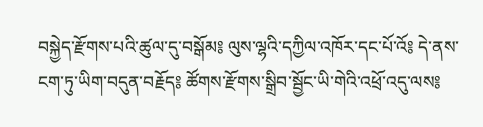བསྐྱེད་རྫོགས་པའི་ཚུལ་དུ་བསྒོམ༔ ལུས་ལྷའི་དཀྱིལ་འཁོར་དང་པོ་འོ༔ དེ་ནས་ངག་ཏུ་ཡིག་བདུན་བརྗོད༔ ཚོགས་རྫོགས་སྒྲིབ་སྦྱོང་ཡི་གེའི་འཕྲོ་འདུ་ལས༔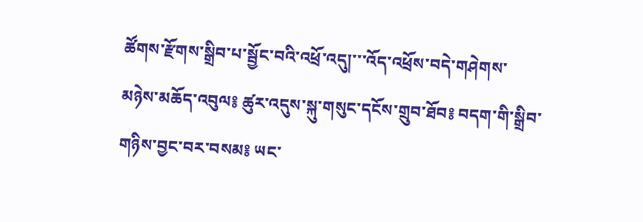ཚོགས་རྫོགས་སྒྲིབ་པ་སྦྱོང་བའི་འཕྲོ་འདུ།་་་འོད་འཕྲོས་བདེ་གཤེགས་མཉེས་མཆོད་འབུལ༔ ཚུར་འདུས་སྐུ་གསུང་དངོས་གྲུབ་ཐོབ༔ བདག་གི་སྒྲིབ་གཉིས་བྱང་བར་བསམ༔ ཡང་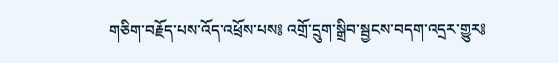གཅིག་བརྗོད་པས་འོད་འཕྲོས་པས༔ འགྲོ་དྲུག་སྒྲིབ་སྦྱངས་བདག་འདྲར་གྱུར༔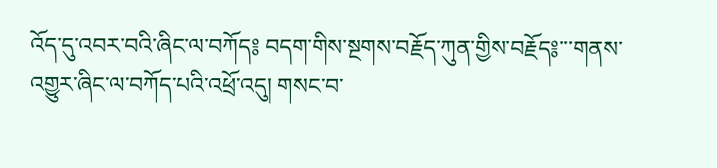འོད་དུ་འབར་བའི་ཞིང་ལ་བཀོད༔ བདག་གིས་སྔགས་བརྗོད་ཀུན་གྱིས་བརྗོད༔་་་གནས་འགྱུར་ཞིང་ལ་བཀོད་པའི་འཕྲོ་འདུ། གསང་བ་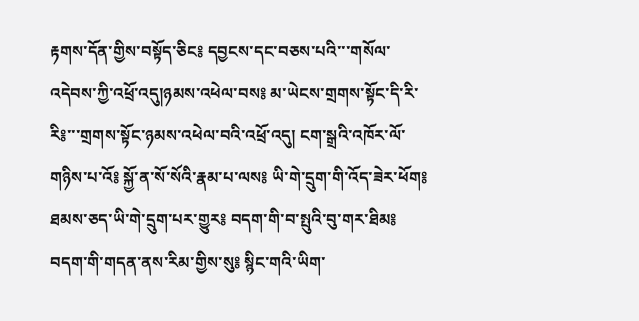རྟགས་དོན་གྱིས་བསྟོད་ཅིང༔ དབྱངས་དང་བཅས་པའི་་་གསོལ་འདེབས་ཀྱི་འཕྲོ་འདུ།ཉམས་འཕེལ་བས༔ མ་ཡེངས་གྲགས་སྟོང་དི་རི་རི༔་་་གྲགས་སྟོང་ཉམས་འཕེལ་བའི་འཕྲོ་འདུ། ངག་སྒྲའི་འཁོར་ལོ་གཉིས་པ་འོ༔ སྐྱོ་ན་སོ་སོའི་རྣམ་པ་ལས༔ ཡི་གེ་དྲུག་གི་འོད་ཟེར་ཕོག༔ ཐམས་ཅད་ཡི་གེ་དྲུག་པར་གྱུར༔ བདག་གི་བ་སྤུའི་བུ་གར་ཐིམ༔ བདག་གི་གདན་ནས་རིམ་གྱིས་སུ༔ སྙིང་གའི་ཡིག་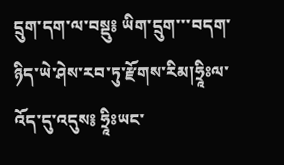དྲུག་དག་ལ་བསྡུ༔ ཡིག་དྲུག་་་བདག་ཉིད་ཡེ་ཤེས་རབ་ཏུ་རྫོགས་རིམ།ཧྲཱིཿལ་འོད་དུ་འདུས༔ ཧྲཱིཿཡང་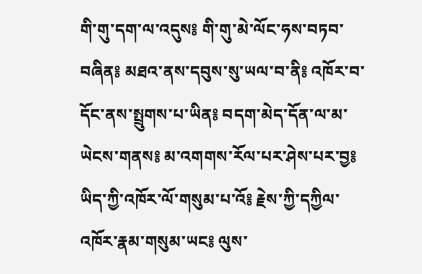གི་གུ་དག་ལ་འདུས༔ གི་གུ་མེ་ལོང་ཧས་བཏབ་བཞིན༔ མཐའ་ནས་དབུས་སུ་ཡལ་བ་ནི༔ འཁོར་བ་དོང་ནས་སྤྲུགས་པ་ཡིན༔ བདག་མེད་དོན་ལ་མ་ཡེངས་གནས༔ མ་འགགས་རོལ་པར་ཤེས་པར་བྱ༔ ཡིད་ཀྱི་འཁོར་ལོ་གསུམ་པ་འོ༔ རྗེས་ཀྱི་དཀྱིལ་འཁོར་རྣམ་གསུམ་ཡང༔ ལུས་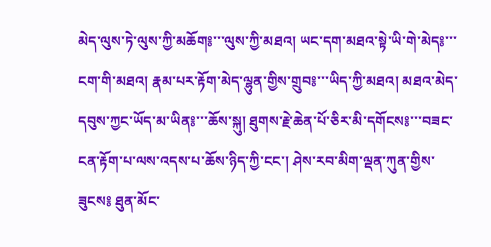མེད་ལུས་ཏེ་ལུས་ཀྱི་མཆོག༔་་་ལུས་ཀྱི་མཐའ། ཡང་དག་མཐའ་སྟེ་ཡི་གེ་མེད༔་་་ངག་གི་མཐའ། རྣམ་པར་རྟོག་མེད་ལྷུན་གྱིས་གྲུབ༔་་་ཡིད་ཀྱི་མཐའ། མཐའ་མེད་དབུས་ཀྱང་ཡོད་མ་ཡིན༔་་་ཆོས་སྐུ། ཐུགས་རྗེ་ཆེན་པོ་ཅིར་མི་དགོངས༔་་་བཟང་ངན་རྟོག་པ་ལས་འདས་པ་ཆོས་ཉིད་ཀྱི་ངང་། ཤེས་རབ་མིག་ལྡན་ཀུན་གྱིས་ཟུངས༔ ཐུན་མོང་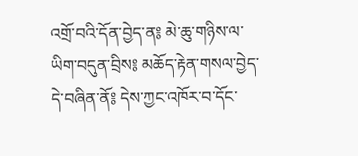འགྲོ་བའི་དོན་བྱེད་ན༔ མེ་ཆུ་གཉིས་ལ་ཡིག་བདུན་བྲིས༔ མཆོད་རྟེན་གསལ་བྱེད་དེ་བཞིན་ནོ༔ དེས་ཀྱང་འཁོར་བ་དོང་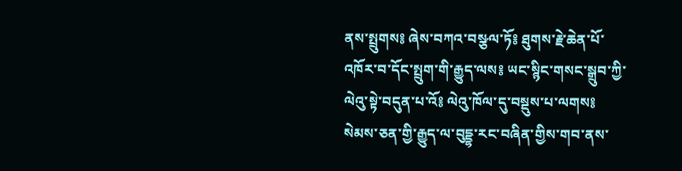ནས་སྤྲུགས༔ ཞེས་བཀའ་བསྩལ་ཏོ༔ ཐུགས་རྗེ་ཆེན་པོ་འཁོར་བ་དོང་སྤྲུག་གི་རྒྱུད་ལས༔ ཡང་སྙིང་གསང་སྒྲུབ་ཀྱི་ལེའུ་སྟེ་བདུན་པ་འོ༔ ལེའུ་ཁོལ་དུ་བསྡུས་པ་ལགས༔ སེམས་ཅན་གྱི་རྒྱུད་ལ་བུདྡྷ་རང་བཞིན་གྱིས་གབ་ནས་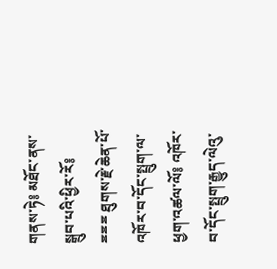གནས་ཏེ༔ མཐོང་ནས་སྒྲུབ་པའི་ཕྱིར་རོ༔ ྈྈྈ ཐུགས་རྗེ་ཆེན་པོ་འཁོར་བ་དོང་སྤྲུག་ལ་ཕྱག་འཚལ་ལོ༔ འཁོར་བ་དོང་སྤྲུག་རྒྱུད་ལེའུ་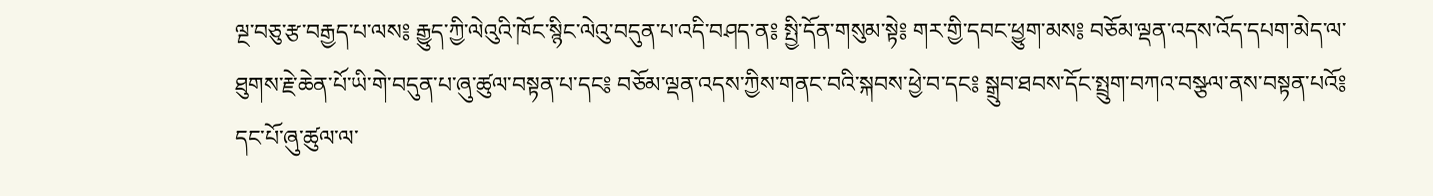ལྔ་བཅུ་རྩ་བརྒྱད་པ་ལས༔ རྒྱུད་ཀྱི་ལེའུའི་ཁོང་སྙིང་ལེའུ་བདུན་པ་འདི་བཤད་ན༔ སྤྱི་དོན་གསུམ་སྟེ༔ གར་གྱི་དབང་ཕྱུག་མས༔ བཅོམ་ལྡན་འདས་འོད་དཔག་མེད་ལ་ཐུགས་རྗེ་ཆེན་པོ་ཡི་གེ་བདུན་པ་ཞུ་ཚུལ་བསྟན་པ་དང༔ བཅོམ་ལྡན་འདས་ཀྱིས་གནང་བའི་སྐབས་ཕྱེ་བ་དང༔ སྒྲུབ་ཐབས་དོང་སྤྲུག་བཀའ་བསྩལ་ནས་བསྟན་པའོ༔ དང་པོ་ཞུ་ཚུལ་ལ་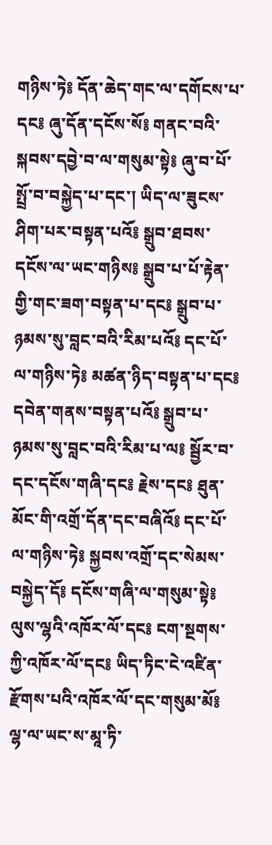གཉིས་ཏེ༔ དོན་ཆེད་གང་ལ་དགོངས་པ་དང༔ ཞུ་དོན་དངོས་སོ༔ གནང་བའི་སྐབས་དབྱེ་བ་ལ་གསུམ་སྟེ༔ ཞུ་བ་པོ་སྤྲོ་བ་བསྐྱེད་པ་དང་། ཡིད་ལ་ཟུངས་ཤིག་པར་བསྟན་པའོ༔ སྒྲུབ་ཐབས་དངོས་ལ་ཡང་གཉིས༔ སྒྲུབ་པ་པོ་རྟེན་གྱི་གང་ཟག་བསྟན་པ་དང༔ སྒྲུབ་པ་ཉམས་སུ་བླང་བའི་རིམ་པའོ༔ དང་པོ་ལ་གཉིས་ཏེ༔ མཚན་ཉིད་བསྟན་པ་དང༔ དབེན་གནས་བསྟན་པའོ༔ སྒྲུབ་པ་ཉམས་སུ་བླང་བའི་རིམ་པ་ལ༔ སྦྱོར་བ་དང་དངོས་གཞི་དང༔ རྗེས་དང༔ ཐུན་མོང་གི་འགྲོ་དོན་དང་བཞིའོ༔ དང་པོ་ལ་གཉིས་ཏེ༔ སྐྱབས་འགྲོ་དང་སེམས་བསྐྱེད་དོ༔ དངོས་གཞི་ལ་གསུམ་སྟེ༔ ལུས་ལྷའི་འཁོར་ལོ་དང༔ ངག་སྔགས་ཀྱི་འཁོར་ལོ་དང༔ ཡིད་ཏིང་ངེ་འཛིན་རྫོགས་པའི་འཁོར་ལོ་དང་གསུམ་མོ༔ ལྷ་ལ་ཡང་ས་མཱ་ཏི་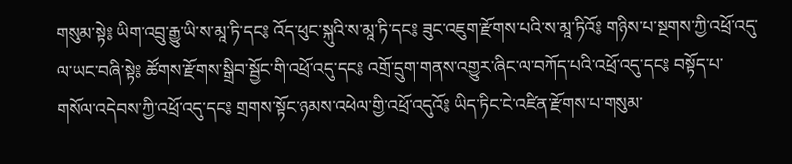གསུམ་སྟེ༔ ཡིག་འབྲུ་རྒྱུ་ཡི་ས་མཱ་ཏི་དང༔ འོད་ཕུང་སྐུའི་ས་མཱ་ཏི་དང༔ ཟུང་འཇུག་རྫོགས་པའི་ས་མཱ་ཏིའོ༔ གཉིས་པ་སྔགས་ཀྱི་འཕྲོ་འདུ་ལ་ཡང་བཞི་སྟེ༔ ཚོགས་རྫོགས་སྒྲིབ་སྦྱོང་གི་འཕྲོ་འདུ་དང༔ འགྲོ་དྲུག་གནས་འགྱུར་ཞིང་ལ་བཀོད་པའི་འཕྲོ་འདུ་དང༔ བསྟོད་པ་གསོལ་འདེབས་ཀྱི་འཕྲོ་འདུ་དང༔ གྲགས་སྟོང་ཉམས་འཕེལ་གྱི་འཕྲོ་འདུའོ༔ ཡིད་ཏིང་ངེ་འཛིན་རྫོགས་པ་གསུམ་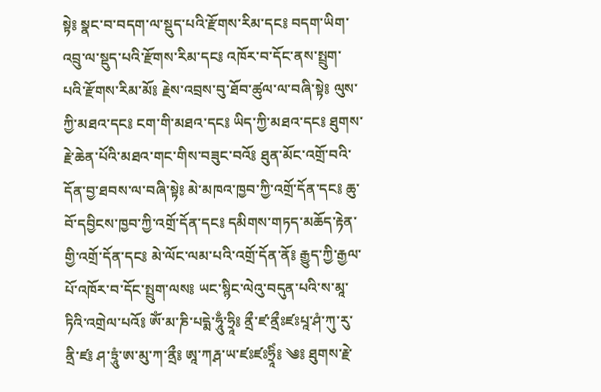སྟེ༔ སྣང་བ་བདག་ལ་སྡུད་པའི་རྫོགས་རིམ་དང༔ བདག་ཡིག་འབྲུ་ལ་སྡུད་པའི་རྫོགས་རིམ་དང༔ འཁོར་བ་དོང་ནས་སྤྲུག་པའི་རྫོགས་རིམ་མོ༔ རྗེས་འབྲས་བུ་ཐོབ་ཚུལ་ལ་བཞི་སྟེ༔ ལུས་ཀྱི་མཐའ་དང༔ ངག་གི་མཐའ་དང༔ ཡིད་ཀྱི་མཐའ་དང༔ ཐུགས་རྗེ་ཆེན་པོའི་མཐའ་གང་གིས་བཟུང་བའོ༔ ཐུན་མོང་འགྲོ་བའི་དོན་བྱ་ཐབས་ལ་བཞི་སྟེ༔ མེ་མཁའ་ཁྱབ་ཀྱི་འགྲོ་དོན་དང༔ ཆུ་བོ་དབྱིངས་ཁྱབ་ཀྱི་འགྲོ་དོན་དང༔ དམིགས་གཏད་མཆོད་རྟེན་གྱི་འགྲོ་དོན་དང༔ མེ་ལོང་ལམ་པའི་འགྲོ་དོན་ནོ༔ རྒྱུད་ཀྱི་རྒྱལ་པོ་འཁོར་བ་དོང་སྤྲུག་ལས༔ ཡང་སྙིང་ལེའུ་བདུན་པའི་ས་མཱ་ཏིའི་འགྲེལ་པའོ༔ ཨོཾ་མ་ཎི་པདྨེ་ཧཱུྃ་ཧྲཱི༔ ནྲྀ་ཛ་ནྲྀཿཛཿཔཱ་ཤཾ་ཀུ་རུ་ནྲི་ཛ༔ ཤ་ཏྲཱུཾ་ཨ་མུ་ཀ་ནྲྀ༔ ཨཱ་ཀརྴ་ཡ་ཛཿཛཿཧྲཱིཾ༔ ༄༔ ཐུགས་རྗེ་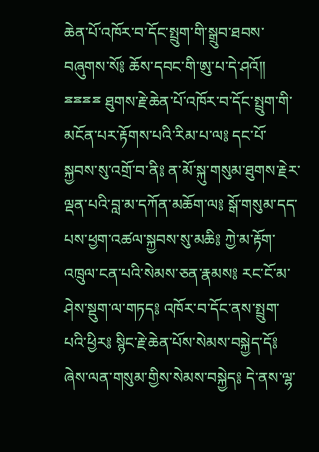ཆེན་པོ་འཁོར་བ་དོང་སྤྲུག་གི་སྒྲུབ་ཐབས་བཞུགས་སོ༔ ཆོས་དབང་གི་ཨུ་པ་དེ་ཤའོ།། ྈྈྈྈ ཐུགས་རྗེ་ཆེན་པོ་འཁོར་བ་དོང་སྤྲུག་གི་མངོན་པར་རྟོགས་པའི་རིམ་པ་ལ༔ དང་པོ་སྐྱབས་སུ་འགྲོ་བ་ནི༔ ན་མོ་སྐུ་གསུམ་ཐུགས་རྗེར་ལྡན་པའི་བླ་མ་དཀོན་མཆོག་ལ༔ སྒོ་གསུམ་དད་པས་ཕྱག་འཚལ་སྐྱབས་སུ་མཆི༔ ཀྱེ་མ་རྟོག་འཁྲུལ་ངན་པའི་སེམས་ཅན་རྣམས༔ རང་ངོ་མ་ཤེས་སྡུག་ལ་གཏད༔ འཁོར་བ་དོང་ནས་སྤྲུག་པའི་ཕྱིར༔ སྙིང་རྗེ་ཆེན་པོས་སེམས་བསྐྱེད་དོ༔ ཞེས་ལན་གསུམ་གྱིས་སེམས་བསྐྱེད༔ དེ་ནས་ལྷ་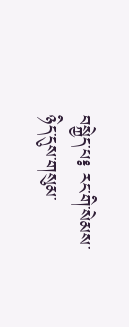བསྐྱེད་པ༔ རང་གི་སེམས་ཉིད་དུས་གསུམ་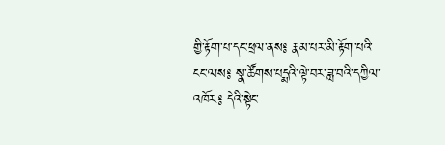གྱི་རྟོག་པ་དང་ཕྲལ་ནས༔ རྣམ་པར་མི་རྟོག་པའི་ངང་ལས༔ སྣ་ཚོགས་པདྨའི་ལྟེ་བར་ཟླ་བའི་དཀྱིལ་འཁོར༔ དེའི་སྟེང་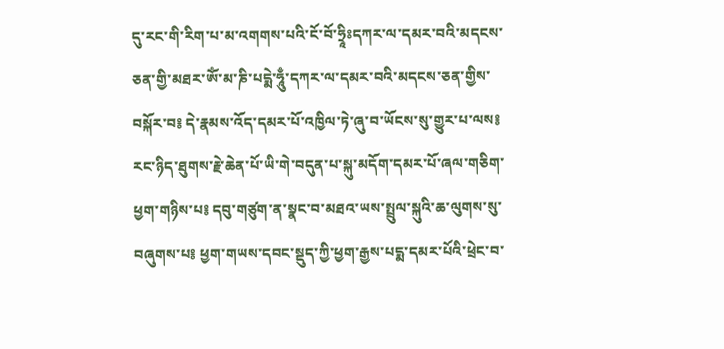དུ་རང་གི་རིག་པ་མ་འགགས་པའི་ངོ་བོ་ཧྲཱིཿདཀར་ལ་དམར་བའི་མདངས་ཅན་གྱི་མཐར་ཨོཾ་མ་ཎི་པདྨེ་ཧཱུྃ་དཀར་ལ་དམར་བའི་མདངས་ཅན་གྱིས་བསྐོར་བ༔ དེ་རྣམས་འོད་དམར་པོ་འཁྱིལ་ཏེ་ཞུ་བ་ཡོངས་སུ་གྱུར་པ་ལས༔ རང་ཉིད་ཐུགས་རྗེ་ཆེན་པོ་ཡི་གེ་བདུན་པ་སྐུ་མདོག་དམར་པོ་ཞལ་གཅིག་ཕྱག་གཉིས་པ༔ དབུ་གཙུག་ན་སྣང་བ་མཐའ་ཡས་སྤྲུལ་སྐུའི་ཆ་ལུགས་སུ་བཞུགས་པ༔ ཕྱག་གཡས་དབང་སྡུད་ཀྱི་ཕྱག་རྒྱས་པདྨ་དམར་པོའི་ཕྲེང་བ་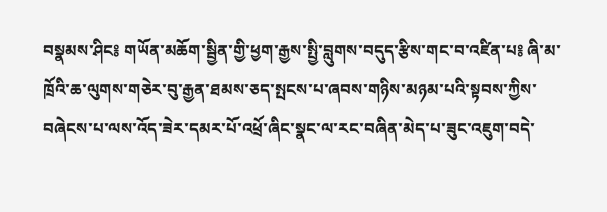བསྣམས་ཤིང༔ གཡོན་མཆོག་སྦྱིན་གྱི་ཕྱག་རྒྱས་སྤྱི་བླུགས་བདུད་རྩིས་གང་བ་འཛིན་པ༔ ཞི་མ་ཁྲོའི་ཆ་ལུགས་གཅེར་བུ་རྒྱན་ཐམས་ཅད་སྤངས་པ་ཞབས་གཉིས་མཉམ་པའི་སྟབས་ཀྱིས་བཞེངས་པ་ལས་འོད་ཟེར་དམར་པོ་འཕྲོ་ཞིང་སྣང་ལ་རང་བཞིན་མེད་པ་ཟུང་འཇུག་བདེ་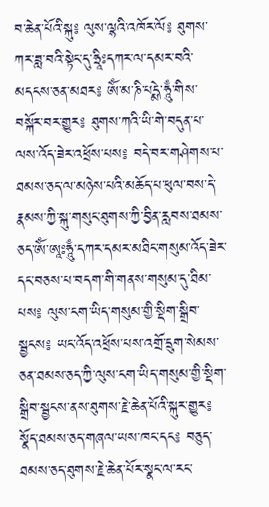བ་ཆེན་པོའི་སྐུ༔ ལུས་ལྷའི་འཁོར་ལོ༔ ཐུགས་ཀར་ཟླ་བའི་སྟེང་དུ་ཧྲཱིཿདཀར་ལ་དམར་བའི་མདངས་ཅན་མཐར༔ ཨོཾ་མ་ཎི་པདྨེ་ཧཱུྃ་གིས་བསྐོར་བར་གྱུར༔ ཐུགས་ཀའི་ཡི་གེ་བདུན་པ་ལས་འོད་ཟེར་འཕྲོས་པས༔ བདེ་བར་གཤེགས་པ་ཐམས་ཅད་ལ་མཉེས་པའི་མཆོད་པ་ཕུལ་བས་དེ་རྣམས་ཀྱི་སྐུ་གསུང་ཐུགས་ཀྱི་བྱིན་རླབས་ཐམས་ཅད་ཨོཾ་ཨཱཿཧཱུྃ་དཀར་དམར་མཐིང་གསུམ་འོད་ཟེར་དང་བཅས་པ་བདག་གི་གནས་གསུམ་དུ་ཐིམ་པས༔ ལུས་ངག་ཡིད་གསུམ་གྱི་སྡིག་སྒྲིབ་སྦྱངས༔ ཡང་འོད་འཕྲོས་པས་འགྲོ་དྲུག་སེམས་ཅན་ཐམས་ཅད་ཀྱི་ལུས་ངག་ཡིད་གསུམ་གྱི་སྡིག་སྒྲིབ་སྦྱངས་ནས་ཐུགས་རྗེ་ཆེན་པོའི་སྐུར་གྱུར༔ སྣོད་ཐམས་ཅད་གཞལ་ཡས་ཁང་དང༔ བཅུད་ཐམས་ཅད་ཐུགས་རྗེ་ཆེན་པོར་སྣང་ལ་རང་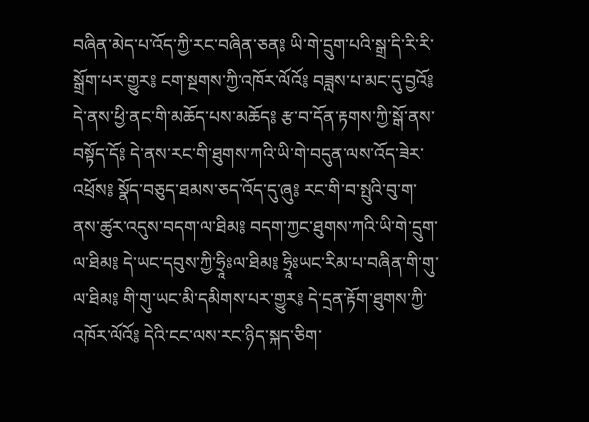བཞིན་མེད་པ་འོད་ཀྱི་རང་བཞིན་ཅན༔ ཡི་གེ་དྲུག་པའི་སྒྲ་དི་རི་རི་སྒྲོག་པར་གྱུར༔ ངག་སྔགས་ཀྱི་འཁོར་ལོའོ༔ བཟླས་པ་མང་དུ་བྱའོ༔ དེ་ནས་ཕྱི་ནང་གི་མཆོད་པས་མཆོད༔ རྩ་བ་དོན་རྟགས་ཀྱི་སྒོ་ནས་བསྟོད་དོ༔ དེ་ནས་རང་གི་ཐུགས་ཀའི་ཡི་གེ་བདུན་ལས་འོད་ཟེར་འཕྲོས༔ སྣོད་བཅུད་ཐམས་ཅད་འོད་དུ་ཞུ༔ རང་གི་བ་སྤུའི་བུ་ག་ནས་ཚུར་འདུས་བདག་ལ་ཐིམ༔ བདག་ཀྱང་ཐུགས་ཀའི་ཡི་གེ་དྲུག་ལ་ཐིམ༔ དེ་ཡང་དབུས་ཀྱི་ཧྲཱིཿལ་ཐིམ༔ ཧྲཱིཿཡང་རིམ་པ་བཞིན་གི་གུ་ལ་ཐིམ༔ གི་གུ་ཡང་མི་དམིགས་པར་གྱུར༔ དེ་དྲན་རྟོག་ཐུགས་ཀྱི་འཁོར་ལོའོ༔ དེའི་ངང་ལས་རང་ཉིད་སྐད་ཅིག་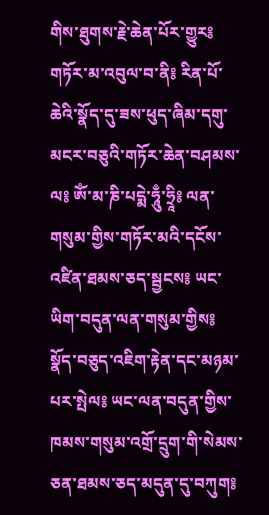གིས་ཐུགས་རྗེ་ཆེན་པོར་གྱུར༔ གཏོར་མ་འབུལ་བ་ནི༔ རིན་པོ་ཆེའི་སྣོད་དུ་ཟས་ཕུད་ཞིམ་དགུ་མངར་བཅུའི་གཏོར་ཆེན་བཤམས་ལ༔ ཨོཾ་མ་ཎི་པདྨེ་ཧཱུྃ་ཧྲཱི༔ ལན་གསུམ་གྱིས་གཏོར་མའི་དངོས་འཛིན་ཐམས་ཅད་སྦྱངས༔ ཡང་ཡིག་བདུན་ལན་གསུམ་གྱིས༔ སྣོད་བཅུད་འཇིག་རྟེན་དང་མཉམ་པར་སྤེལ༔ ཡང་ལན་བདུན་གྱིས་ཁམས་གསུམ་འགྲོ་དྲུག་གི་སེམས་ཅན་ཐམས་ཅད་མདུན་དུ་བཀུག༔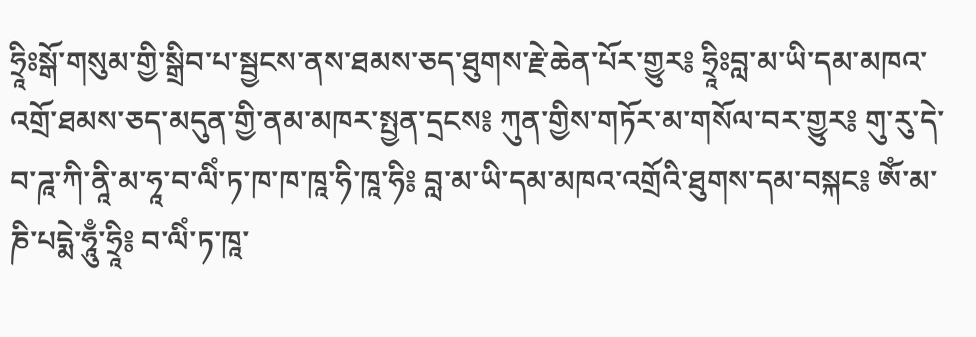ཧྲཱིཿསྒོ་གསུམ་གྱི་སྒྲིབ་པ་སྦྱངས་ནས་ཐམས་ཅད་ཐུགས་རྗེ་ཆེན་པོར་གྱུར༔ ཧྲཱིཿབླ་མ་ཡི་དམ་མཁའ་འགྲོ་ཐམས་ཅད་མདུན་གྱི་ནམ་མཁར་སྤྱན་དྲངས༔ ཀུན་གྱིས་གཏོར་མ་གསོལ་བར་གྱུར༔ གུ་རུ་དེ་བ་ཌཱ་ཀི་ནཱི་མ་ཧཱ་བ་ལིཾ་ཏ་ཁ་ཁ་ཁཱ་ཧི་ཁཱ་ཧི༔ བླ་མ་ཡི་དམ་མཁའ་འགྲོའི་ཐུགས་དམ་བསྐང༔ ཨོཾ་མ་ཎི་པདྨེ་ཧཱུྃ་ཧྲཱི༔ བ་ལིཾ་ཏ་ཁཱ་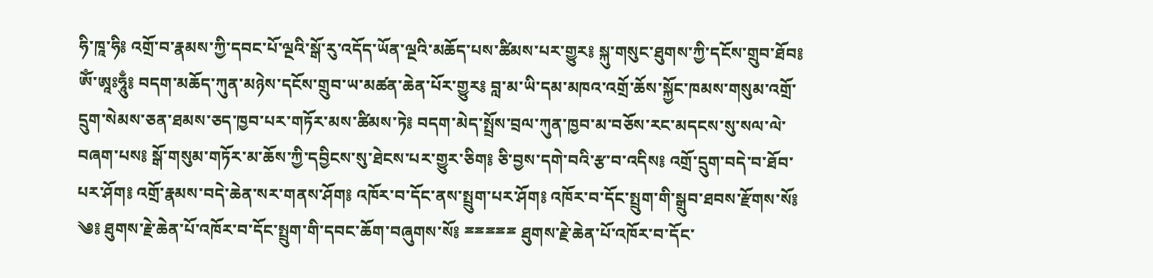ཧི་ཁཱ་ཧི༔ འགྲོ་བ་རྣམས་ཀྱི་དབང་པོ་ལྔའི་སྒོ་རུ་འདོད་ཡོན་ལྔའི་མཆོད་པས་ཚིམས་པར་གྱུར༔ སྐུ་གསུང་ཐུགས་ཀྱི་དངོས་གྲུབ་ཐོབ༔ ཨོཾ་ཨཱཿཧཱུྃ༔ བདག་མཆོད་ཀུན་མཉེས་དངོས་གྲུབ་ཡ་མཚན་ཆེན་པོར་གྱུར༔ བླ་མ་ཡི་དམ་མཁའ་འགྲོ་ཆོས་སྐྱོང་ཁམས་གསུམ་འགྲོ་དྲུག་སེམས་ཅན་ཐམས་ཅད་ཁྱབ་པར་གཏོར་མས་ཚིམས་ཏེ༔ བདག་མེད་སྤྲོས་བྲལ་ཀུན་ཁྱབ་མ་བཅོས་རང་མདངས་སུ་སལ་ལེ་བཞག་པས༔ སྒོ་གསུམ་གཏོར་མ་ཆོས་ཀྱི་དབྱིངས་སུ་ཐེངས་པར་གྱུར་ཅིག༔ ཅི་བྱས་དགེ་བའི་རྩ་བ་འདིས༔ འགྲོ་དྲུག་བདེ་བ་ཐོབ་པར་ཤོག༔ འགྲོ་རྣམས་བདེ་ཆེན་སར་གནས་ཤོག༔ འཁོར་བ་དོང་ནས་སྤྲུག་པར་ཤོག༔ འཁོར་བ་དོང་སྤྲུག་གི་སྒྲུབ་ཐབས་རྫོགས་སོ༔ ༄༔ ཐུགས་རྗེ་ཆེན་པོ་འཁོར་བ་དོང་སྤྲུག་གི་དབང་ཆོག་བཞུགས་སོ༔ ྈྈྈྈྈ ཐུགས་རྗེ་ཆེན་པོ་འཁོར་བ་དོང་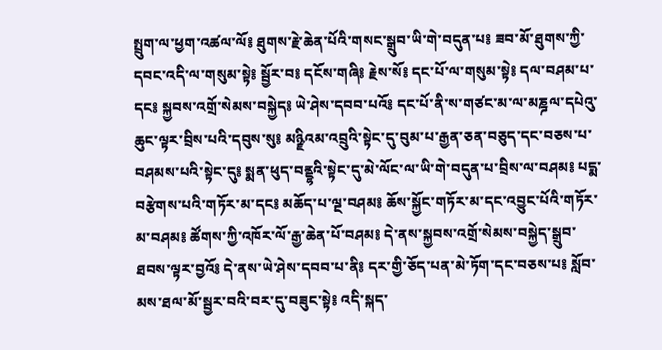སྤྲུག་ལ་ཕྱག་འཚལ་ལོ༔ ཐུགས་རྗེ་ཆེན་པོའི་གསང་སྒྲུབ་ཡི་གེ་བདུན་པ༔ ཟབ་མོ་ཐུགས་ཀྱི་དབང་འདི་ལ་གསུམ་སྟེ༔ སྦྱོར་བ༔ དངོས་གཞི༔ རྗེས་སོ༔ དང་པོ་ལ་གསུམ་སྟེ༔ དལ་བཤམ་པ་དང༔ སྐྱབས་འགྲོ་སེམས་བསྐྱེད༔ ཡེ་ཤེས་དབབ་པའོ༔ དང་པོ་ནི་ས་གཙང་མ་ལ་མཎྜལ་དཔེའུ་ཆུང་ལྟར་བྲིས་པའི་དབུས་སུ༔ མཉྫིའམ་འབྲུའི་སྟེང་དུ་བུམ་པ་རྒྱན་ཅན་བཅུད་དང་བཅས་པ་བཤམས་པའི་སྟེང་དུ༔ སྨན་ཕུད་བནྡྷའི་སྟེང་དུ་མེ་ལོང་ལ་ཡི་གེ་བདུན་པ་བྲིས་ལ་བཤམ༔ པདྨ་བརྩེགས་པའི་གཏོར་མ་དང༔ མཆོད་པ་ལྔ་བཤམ༔ ཆོས་སྐྱོང་གཏོར་མ་དང་འབྱུང་པོའི་གཏོར་མ་བཤམ༔ ཚོགས་ཀྱི་འཁོར་ལོ་རྒྱ་ཆེན་པོ་བཤམ༔ དེ་ནས་སྐྱབས་འགྲོ་སེམས་བསྐྱེད་སྒྲུབ་ཐབས་ལྟར་བྱའོ༔ དེ་ནས་ཡེ་ཤེས་དབབ་པ་ནི༔ དར་གྱི་ཅོད་པན་མེ་ཏོག་དང་བཅས་པ༔ སློབ་མས་ཐལ་མོ་སྦྱར་བའི་བར་དུ་བཟུང་སྟེ༔ འདི་སྐད་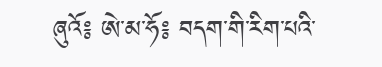ཞུའོ༔ ཨེ་མ་ཧོ༔ བདག་གི་རིག་པའི་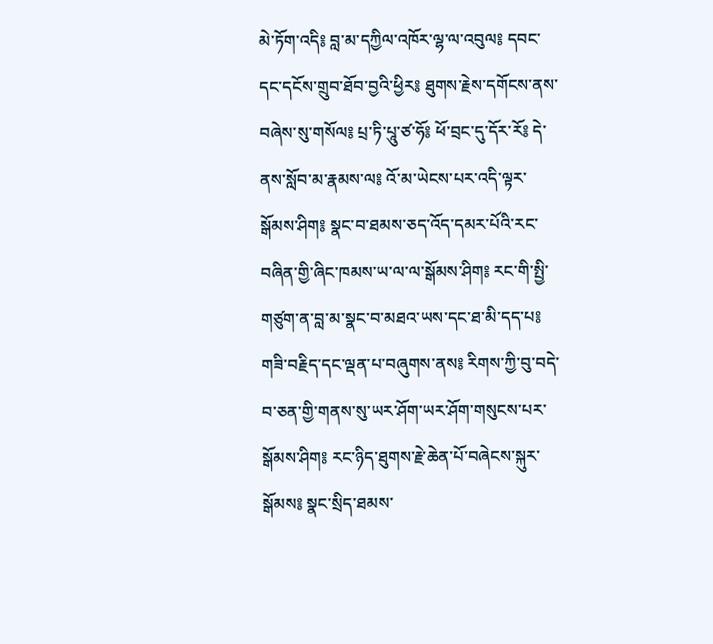མེ་ཏོག་འདི༔ བླ་མ་དཀྱིལ་འཁོར་ལྷ་ལ་འབུལ༔ དབང་དང་དངོས་གྲུབ་ཐོབ་བྱའི་ཕྱིར༔ ཐུགས་རྗེས་དགོངས་ནས་བཞེས་སུ་གསོལ༔ པྲ་ཏི་པཱུ་ཙ་ཧོ༔ ཕོ་བྲང་དུ་དོར་རོ༔ དེ་ནས་སློབ་མ་རྣམས་ལ༔ འོ་མ་ཡེངས་པར་འདི་ལྟར་སྒོམས་ཤིག༔ སྣང་བ་ཐམས་ཅད་འོད་དམར་པོའི་རང་བཞིན་གྱི་ཞིང་ཁམས་ཡ་ལ་ལ་སྒོམས་ཤིག༔ རང་གི་སྤྱི་གཙུག་ན་བླ་མ་སྣང་བ་མཐའ་ཡས་དང་ཐ་མི་དད་པ༔ གཟི་བརྗིད་དང་ལྡན་པ་བཞུགས་ནས༔ རིགས་ཀྱི་བུ་བདེ་བ་ཅན་གྱི་གནས་སུ་ཡར་ཤོག་ཡར་ཤོག་གསུངས་པར་སྒོམས་ཤིག༔ རང་ཉིད་ཐུགས་རྗེ་ཆེན་པོ་བཞེངས་སྐུར་སྒོམས༔ སྣང་སྲིད་ཐམས་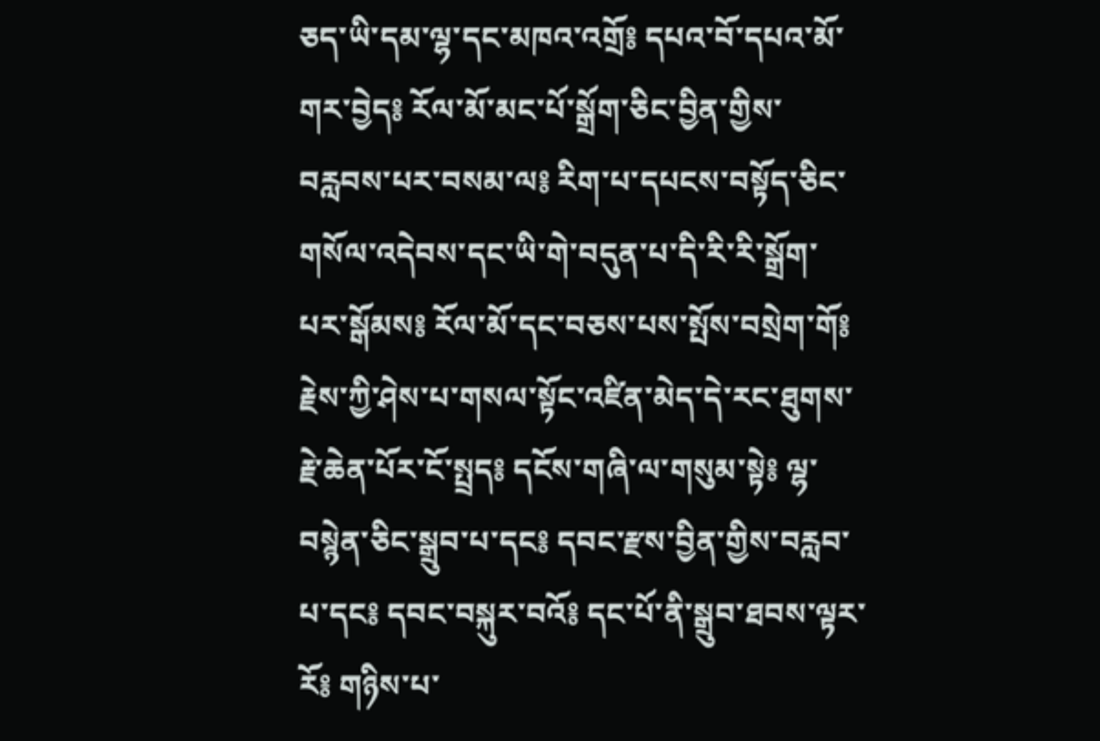ཅད་ཡི་དམ་ལྷ་དང་མཁའ་འགྲོ༔ དཔའ་བོ་དཔའ་མོ་གར་བྱེད༔ རོལ་མོ་མང་པོ་སྒྲོག་ཅིང་བྱིན་གྱིས་བརླབས་པར་བསམ་ལ༔ རིག་པ་དཔངས་བསྟོད་ཅིང་གསོལ་འདེབས་དང་ཡི་གེ་བདུན་པ་དི་རི་རི་སྒྲོག་པར་སྒོམས༔ རོལ་མོ་དང་བཅས་པས་སྤོས་བསྲེག་གོ༔ རྗེས་ཀྱི་ཤེས་པ་གསལ་སྟོང་འཛིན་མེད་དེ་རང་ཐུགས་རྗེ་ཆེན་པོར་ངོ་སྤྲད༔ དངོས་གཞི་ལ་གསུམ་སྟེ༔ ལྷ་བསྙེན་ཅིང་སྒྲུབ་པ་དང༔ དབང་རྫས་བྱིན་གྱིས་བརླབ་པ་དང༔ དབང་བསྐུར་བའོ༔ དང་པོ་ནི་སྒྲུབ་ཐབས་ལྟར་རོ༔ གཉིས་པ་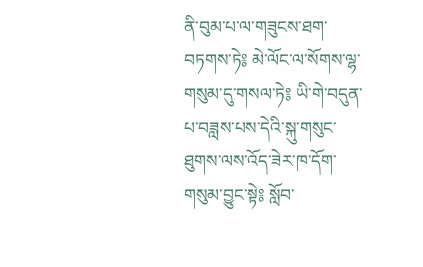ནི་བུམ་པ་ལ་གཟུངས་ཐག་བཏགས་ཏེ༔ མེ་ལོང་ལ་སོགས་ལྷ་གསུམ་དུ་གསལ་ཏེ༔ ཡི་གེ་བདུན་པ་བཟླས་པས་དེའི་སྐུ་གསུང་ཐུགས་ལས་འོད་ཟེར་ཁ་དོག་གསུམ་བྱུང་སྟེ༔ སློབ་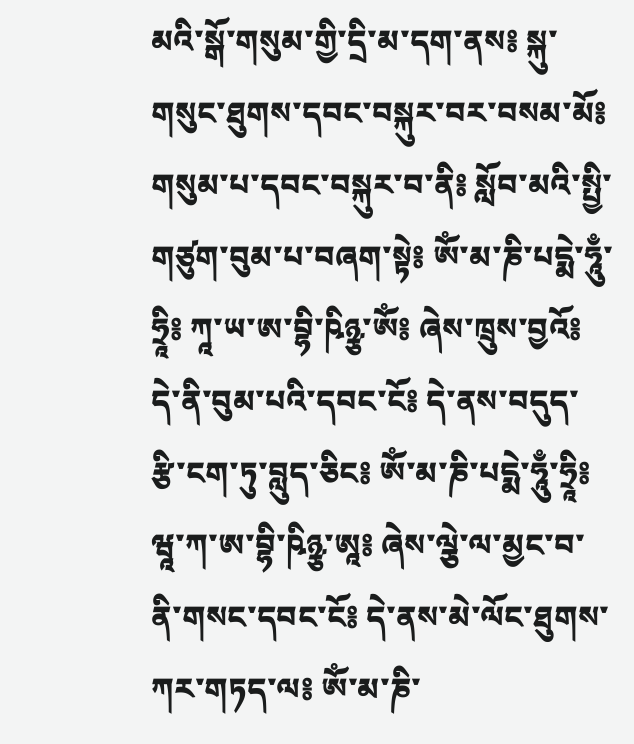མའི་སྒོ་གསུམ་གྱི་དྲི་མ་དག་ནས༔ སྐུ་གསུང་ཐུགས་དབང་བསྐུར་བར་བསམ་མོ༔ གསུམ་པ་དབང་བསྐུར་བ་ནི༔ སློབ་མའི་སྤྱི་གཙུག་བུམ་པ་བཞག་སྟེ༔ ཨོཾ་མ་ཎི་པདྨེ་ཧཱུྃ་ཧྲཱི༔ ཀཱ་ཡ་ཨ་བྷི་ཥིཉྩ་ཨོཾ༔ ཞེས་ཁྲུས་བྱའོ༔ དེ་ནི་བུམ་པའི་དབང་ངོ༔ དེ་ནས་བདུད་རྩི་ངག་ཏུ་བླུད་ཅིང༔ ཨོཾ་མ་ཎི་པདྨེ་ཧཱུྃ་ཧྲཱི༔ ཝཱ་ཀ་ཨ་བྷི་ཥིཉྩ་ཨཱ༔ ཞེས་ལྕེ་ལ་མྱང་བ་ནི་གསང་དབང་ངོ༔ དེ་ནས་མེ་ལོང་ཐུགས་ཀར་གཏད་ལ༔ ཨོཾ་མ་ཎི་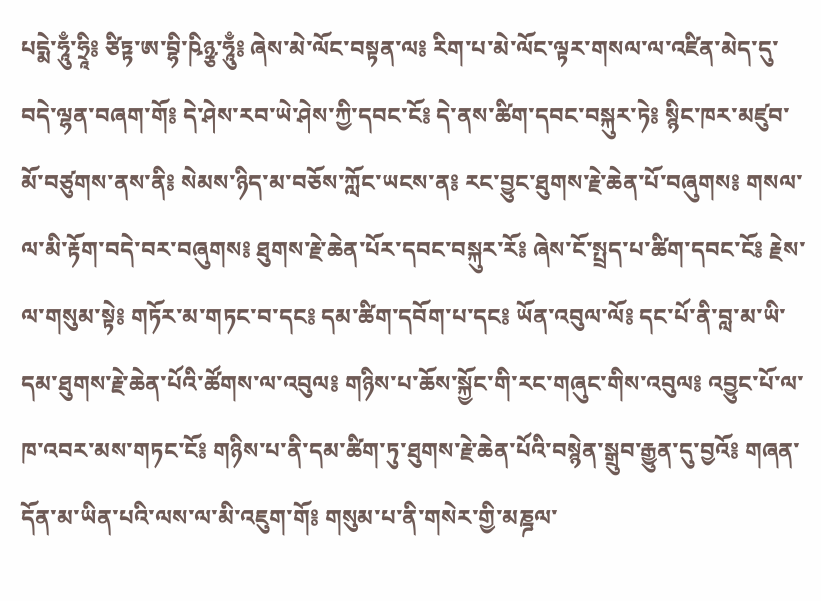པདྨེ་ཧཱུྃ་ཧྲཱི༔ ཙིཏྟ་ཨ་བྷི་ཥིཉྩ་ཧཱུྃ༔ ཞེས་མེ་ལོང་བསྟན་ལ༔ རིག་པ་མེ་ལོང་ལྟར་གསལ་ལ་འཛིན་མེད་དུ་བདེ་ལྷན་བཞག་གོ༔ དེ་ཤེས་རབ་ཡེ་ཤེས་ཀྱི་དབང་ངོ༔ དེ་ནས་ཚིག་དབང་བསྐུར་ཏེ༔ སྙིང་ཁར་མཛུབ་མོ་བཙུགས་ནས་ནི༔ སེམས་ཉིད་མ་བཅོས་ཀློང་ཡངས་ན༔ རང་བྱུང་ཐུགས་རྗེ་ཆེན་པོ་བཞུགས༔ གསལ་ལ་མི་རྟོག་བདེ་བར་བཞུགས༔ ཐུགས་རྗེ་ཆེན་པོར་དབང་བསྐུར་རོ༔ ཞེས་ངོ་སྤྲད་པ་ཚིག་དབང་ངོ༔ རྗེས་ལ་གསུམ་སྟེ༔ གཏོར་མ་གཏང་བ་དང༔ དམ་ཚིག་དབོག་པ་དང༔ ཡོན་འབུལ་ལོ༔ དང་པོ་ནི་བླ་མ་ཡི་དམ་ཐུགས་རྗེ་ཆེན་པོའི་ཚོགས་ལ་འབུལ༔ གཉིས་པ་ཆོས་སྐྱོང་གི་རང་གཞུང་གིས་འབུལ༔ འབྱུང་པོ་ལ་ཁ་འབར་མས་གཏང་ངོ༔ གཉིས་པ་ནི་དམ་ཚིག་ཏུ་ཐུགས་རྗེ་ཆེན་པོའི་བསྙེན་སྒྲུབ་རྒྱུན་དུ་བྱའོ༔ གཞན་དོན་མ་ཡིན་པའི་ལས་ལ་མི་འཇུག་གོ༔ གསུམ་པ་ནི་གསེར་གྱི་མཎྜལ་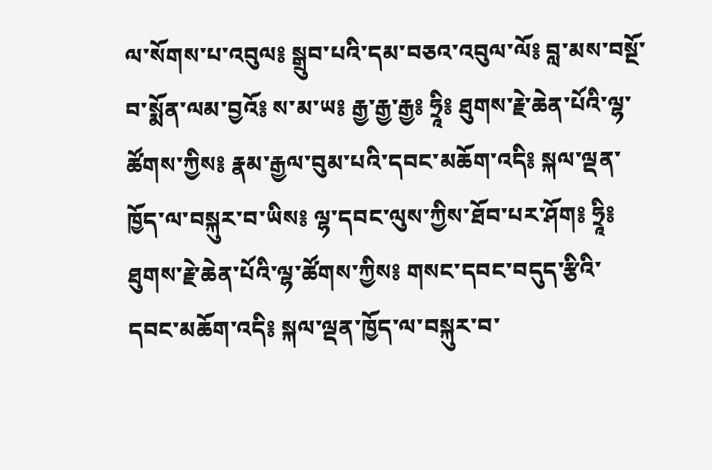ལ་སོགས་པ་འབུལ༔ སྒྲུབ་པའི་དམ་བཅའ་འབུལ་ལོ༔ བླ་མས་བསྔོ་བ་སྨོན་ལམ་བྱའོ༔ ས་མ་ཡ༔ རྒྱ་རྒྱ་རྒྱ༔ ཧྲཱི༔ ཐུགས་རྗེ་ཆེན་པོའི་ལྷ་ཚོགས་ཀྱིས༔ རྣམ་རྒྱལ་བུམ་པའི་དབང་མཆོག་འདི༔ སྐལ་ལྡན་ཁྱོད་ལ་བསྐུར་བ་ཡིས༔ ལྷ་དབང་ལུས་ཀྱིས་ཐོབ་པར་ཤོག༔ ཧྲཱི༔ ཐུགས་རྗེ་ཆེན་པོའི་ལྷ་ཚོགས་ཀྱིས༔ གསང་དབང་བདུད་རྩིའི་དབང་མཆོག་འདི༔ སྐལ་ལྡན་ཁྱོད་ལ་བསྐུར་བ་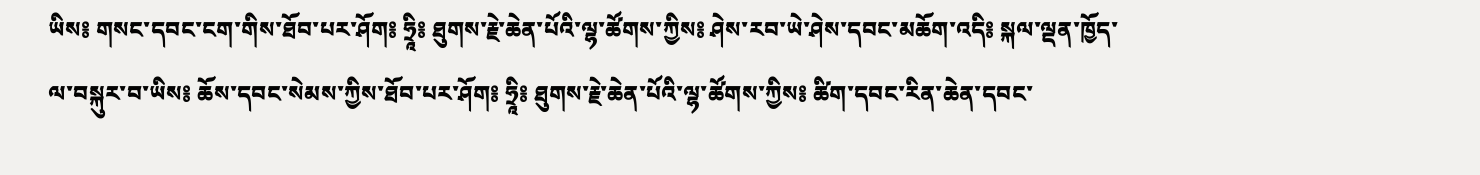ཡིས༔ གསང་དབང་ངག་གིས་ཐོབ་པར་ཤོག༔ ཧྲཱི༔ ཐུགས་རྗེ་ཆེན་པོའི་ལྷ་ཚོགས་ཀྱིས༔ ཤེས་རབ་ཡེ་ཤེས་དབང་མཆོག་འདི༔ སྐལ་ལྡན་ཁྱོད་ལ་བསྐུར་བ་ཡིས༔ ཆོས་དབང་སེམས་ཀྱིས་ཐོབ་པར་ཤོག༔ ཧྲཱི༔ ཐུགས་རྗེ་ཆེན་པོའི་ལྷ་ཚོགས་ཀྱིས༔ ཚིག་དབང་རིན་ཆེན་དབང་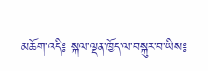མཆོག་འདི༔ སྐལ་ལྡན་ཁྱོད་ལ་བསྐུར་བ་ཡིས༔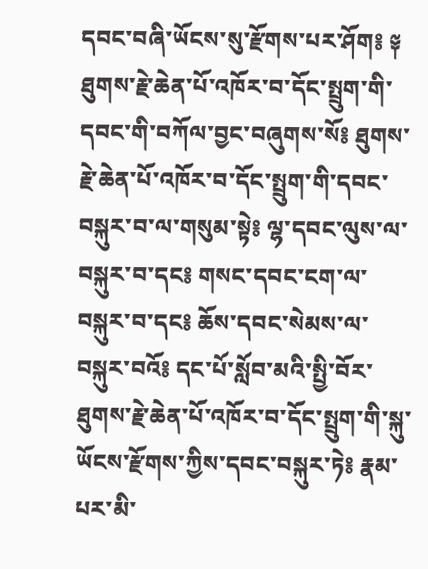དབང་བཞི་ཡོངས་སུ་རྫོགས་པར་ཤོག༔ ༈ ཐུགས་རྗེ་ཆེན་པོ་འཁོར་བ་དོང་སྤྲུག་གི་དབང་གི་བཀོལ་བྱང་བཞུགས་སོ༔ ཐུགས་རྗེ་ཆེན་པོ་འཁོར་བ་དོང་སྤྲུག་གི་དབང་བསྐུར་བ་ལ་གསུམ་སྟེ༔ ལྷ་དབང་ལུས་ལ་བསྐུར་བ་དང༔ གསང་དབང་ངག་ལ་བསྐུར་བ་དང༔ ཆོས་དབང་སེམས་ལ་བསྐུར་བའོ༔ དང་པོ་སློབ་མའི་སྤྱི་བོར་ཐུགས་རྗེ་ཆེན་པོ་འཁོར་བ་དོང་སྤྲུག་གི་སྐུ་ཡོངས་རྫོགས་ཀྱིས་དབང་བསྐུར་ཏེ༔ རྣམ་པར་མི་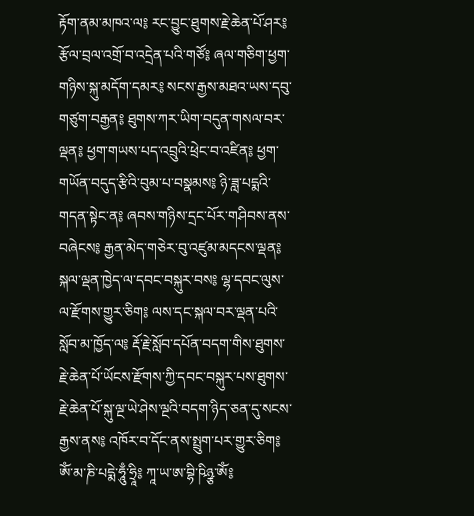རྟོག་ནམ་མཁའ་ལ༔ རང་བྱུང་ཐུགས་རྗེ་ཆེན་པོ་ཤར༔ རྩོལ་བྲལ་འགྲོ་བ་འདྲེན་པའི་གཙོ༔ ཞལ་གཅིག་ཕྱག་གཉིས་སྐུ་མདོག་དམར༔ སངས་རྒྱས་མཐའ་ཡས་དབུ་གཙུག་བརྒྱན༔ ཐུགས་ཀར་ཡིག་བདུན་གསལ་བར་ལྡན༔ ཕྱག་གཡས་པད་འབྲུའི་ཕྲེང་བ་འཛིན༔ ཕྱག་གཡོན་བདུད་རྩིའི་བུམ་པ་བསྣམས༔ ཉི་ཟླ་པདྨའི་གདན་སྟེང་ན༔ ཞབས་གཉིས་དྲང་པོར་གཤིབས་ནས་བཞེངས༔ རྒྱན་མེད་གཅེར་བུ་འཛུམ་མདངས་ལྡན༔ སྐལ་ལྡན་ཁྱེད་ལ་དབང་བསྐུར་བས༔ ལྷ་དབང་ལུས་ལ་རྫོགས་གྱུར་ཅིག༔ ལས་དང་སྐལ་བར་ལྡན་པའི་སློབ་མ་ཁྱོད་ལ༔ རྡོ་རྗེ་སློབ་དཔོན་བདག་གིས་ཐུགས་རྗེ་ཆེན་པོ་ཡོངས་རྫོགས་ཀྱི་དབང་བསྐུར་པས་ཐུགས་རྗེ་ཆེན་པོ་སྐུ་ལྔ་ཡེ་ཤེས་ལྔའི་བདག་ཉིད་ཅན་དུ་སངས་རྒྱས་ནས༔ འཁོར་བ་དོང་ནས་སྤྲུག་པར་གྱུར་ཅིག༔ ཨོཾ་མ་ཎི་པདྨེ་ཧཱུྃ་ཧྲཱི༔ ཀཱ་ཡ་ཨ་བྷི་ཥིཉྩ་ཨོཾ༔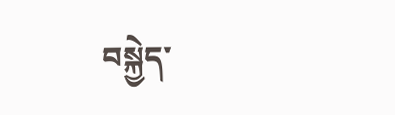བསྐྱེད་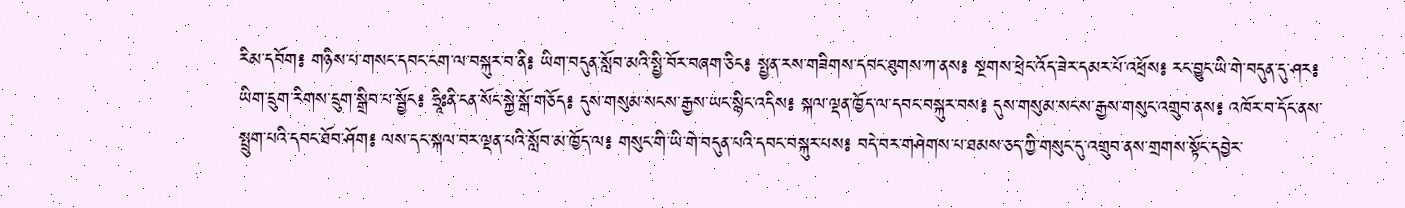རིམ་དབོག༔ གཉིས་པ་གསང་དབང་ངག་ལ་བསྐུར་བ་ནི༔ ཡིག་བདུན་སློབ་མའི་སྤྱི་བོར་བཞག་ཅིང༔ སྤྱན་རས་གཟིགས་དབང་ཐུགས་ཀ་ནས༔ སྔགས་ཕྲེང་འོད་ཟེར་དམར་པོ་འཕྲོས༔ རང་བྱུང་ཡི་གེ་བདུན་དུ་ཤར༔ ཡིག་དྲུག་རིགས་དྲུག་སྒྲིབ་པ་སྦྱོང༔ ཧྲཱིཿནི་ངན་སོང་སྐྱེ་སྒོ་གཅོད༔ དུས་གསུམ་སངས་རྒྱས་ཡང་སྙིང་འདིས༔ སྐལ་ལྡན་ཁྱོད་ལ་དབང་བསྐུར་བས༔ དུས་གསུམ་སངས་རྒྱས་གསུང་འགྲུབ་ནས༔ འཁོར་བ་དོང་ནས་སྤྲུག་པའི་དབང་ཐོབ་ཤོག༔ ལས་དང་སྐལ་བར་ལྡན་པའི་སློབ་མ་ཁྱོད་ལ༔ གསུང་གི་ཡི་གེ་བདུན་པའི་དབང་བསྐུར་པས༔ བདེ་བར་གཤེགས་པ་ཐམས་ཅད་ཀྱི་གསུང་དུ་འགྲུབ་ནས་གྲགས་སྟོང་དབྱེར་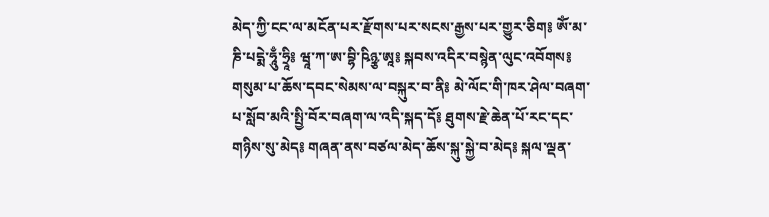མེད་ཀྱི་ངང་ལ་མངོན་པར་རྫོགས་པར་སངས་རྒྱས་པར་གྱུར་ཅིག༔ ཨོཾ་མ་ཎི་པདྨེ་ཧཱུྃ་ཧྲཱི༔ ཝཱ་ཀ་ཨ་བྷི་ཥིཉྩ་ཨཱ༔ སྐབས་འདིར་བསྙེན་ལུང་འབོགས༔ གསུམ་པ་ཆོས་དབང་སེམས་ལ་བསྐུར་བ་ནི༔ མེ་ལོང་གི་ཁར་ཤེལ་བཞག་པ་སློབ་མའི་སྤྱི་བོར་བཞག་ལ་འདི་སྐད་དོ༔ ཐུགས་རྗེ་ཆེན་པོ་རང་དང་གཉིས་སུ་མེད༔ གཞན་ནས་བཙལ་མེད་ཆོས་སྐུ་སྐྱེ་བ་མེད༔ སྐལ་ལྡན་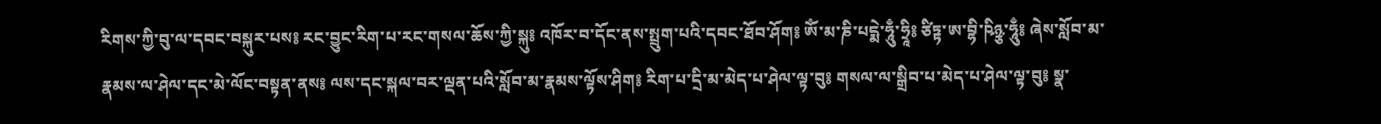རིགས་ཀྱི་བུ་ལ་དབང་བསྐུར་པས༔ རང་བྱུང་རིག་པ་རང་གསལ་ཆོས་ཀྱི་སྐུ༔ འཁོར་བ་དོང་ནས་སྤྲུག་པའི་དབང་ཐོབ་ཤོག༔ ཨོཾ་མ་ཎི་པདྨེ་ཧཱུྃ་ཧྲཱི༔ ཙིཏྟ་ཨ་བྷི་ཥིཉྩ་ཧཱུྃ༔ ཞེས་སློབ་མ་རྣམས་ལ་ཤེལ་དང་མེ་ལོང་བསྟན་ནས༔ ལས་དང་སྐལ་བར་ལྡན་པའི་སློབ་མ་རྣམས་ལྟོས་ཤིག༔ རིག་པ་དྲི་མ་མེད་པ་ཤེལ་ལྟ་བུ༔ གསལ་ལ་སྒྲིབ་པ་མེད་པ་ཤེལ་ལྟ་བུ༔ སྣ་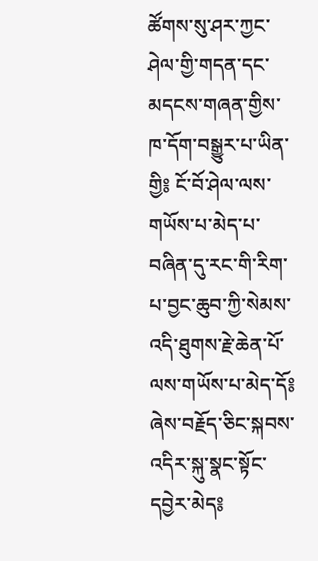ཚོགས་སུ་ཤར་ཀྱང་ཤེལ་གྱི་གདན་དང་མདངས་གཞན་གྱིས་ཁ་དོག་བསྒྱུར་པ་ཡིན་གྱི༔ ངོ་བོ་ཤེལ་ལས་གཡོས་པ་མེད་པ་བཞིན་དུ་རང་གི་རིག་པ་བྱང་ཆུབ་ཀྱི་སེམས་འདི་ཐུགས་རྗེ་ཆེན་པོ་ལས་གཡོས་པ་མེད་དོ༔ ཞེས་བརྗོད་ཅིང་སྐབས་འདིར་སྐུ་སྣང་སྟོང་དབྱེར་མེད༔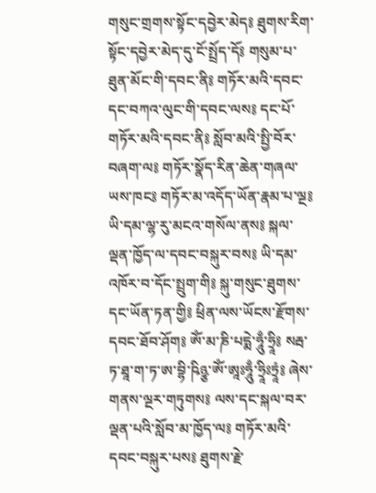གསུང་གྲགས་སྟོང་དབྱེར་མེད༔ ཐུགས་རིག་སྟོང་དབྱེར་མེད་དུ་ངོ་སྤྲོད་དོ༔ གསུམ་པ་ཐུན་མོང་གི་དབང་ནི༔ གཏོར་མའི་དབང་དང་བཀའ་ལུང་གི་དབང་ལས༔ དང་པོ་གཏོར་མའི་དབང་ནི༔ སློབ་མའི་སྤྱི་བོར་བཞག་ལ༔ གཏོར་སྣོད་རིན་ཆེན་གཞལ་ཡས་ཁང༔ གཏོར་མ་འདོད་ཡོན་རྣམ་པ་ལྔ༔ ཡི་དམ་ལྷ་རུ་མངའ་གསོལ་ནས༔ སྐལ་ལྡན་ཁྱོད་ལ་དབང་བསྐུར་བས༔ ཡི་དམ་འཁོར་བ་དོང་སྤྲུག་གི༔ སྐུ་གསུང་ཐུགས་དང་ཡོན་ཏན་གྱི༔ ཕྲིན་ལས་ཡོངས་རྫོགས་དབང་ཐོབ་ཤོག༔ ཨོཾ་མ་ཎི་པདྨེ་ཧཱུྃ་ཧྲཱི༔ སརྦ་ཏ་ཐཱ་ག་ཏ་ཨ་བྷི་ཥིཉྩ་ཨོཾ་ཨཱཿཧཱུྃ་ཧྲཱིཿཏྲཱཾ༔ ཞེས་གནས་ལྔར་གཏུགས༔ ལས་དང་སྐལ་བར་ལྡན་པའི་སློབ་མ་ཁྱོད་ལ༔ གཏོར་མའི་དབང་བསྐུར་པས༔ ཐུགས་རྗེ་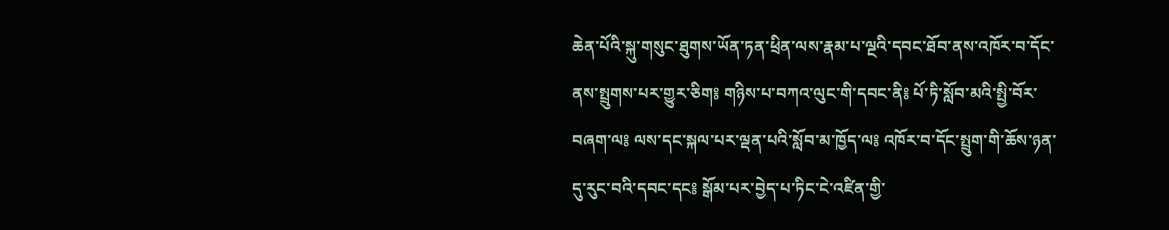ཆེན་པོའི་སྐུ་གསུང་ཐུགས་ཡོན་ཏན་ཕྲིན་ལས་རྣམ་པ་ལྔའི་དབང་ཐོབ་ནས་འཁོར་བ་དོང་ནས་སྤྲུགས་པར་གྱུར་ཅིག༔ གཉིས་པ་བཀའ་ལུང་གི་དབང་ནི༔ པོ་ཏི་སློབ་མའི་སྤྱི་བོར་བཞག་ལ༔ ལས་དང་སྐལ་པར་ལྡན་པའི་སློབ་མ་ཁྱོད་ལ༔ འཁོར་བ་དོང་སྤྲུག་གི་ཆོས་ཉན་དུ་རུང་བའི་དབང་དང༔ སྒོམ་པར་བྱེད་པ་ཏིང་ངེ་འཛིན་གྱི་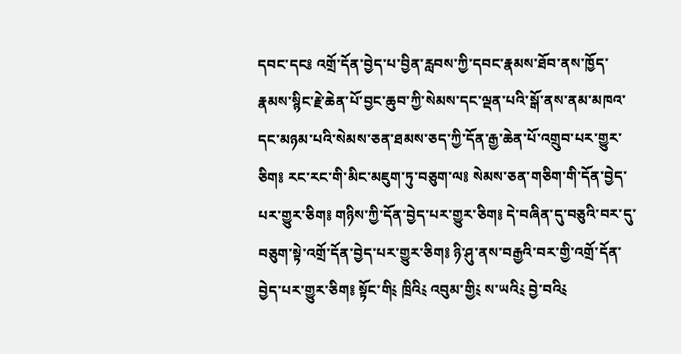དབང་དང༔ འགྲོ་དོན་བྱེད་པ་བྱིན་རླབས་ཀྱི་དབང་རྣམས་ཐོབ་ནས་ཁྱོད་རྣམས་སྙིང་རྗེ་ཆེན་པོ་བྱང་ཆུབ་ཀྱི་སེམས་དང་ལྡན་པའི་སྒོ་ནས་ནམ་མཁའ་དང་མཉམ་པའི་སེམས་ཅན་ཐམས་ཅད་ཀྱི་དོན་རྒྱ་ཆེན་པོ་འགྲུབ་པར་གྱུར་ཅིག༔ རང་རང་གི་མིང་མཇུག་ཏུ་བཅུག་ལ༔ སེམས་ཅན་གཅིག་གི་དོན་བྱེད་པར་གྱུར་ཅིག༔ གཉིས་ཀྱི་དོན་བྱེད་པར་གྱུར་ཅིག༔ དེ་བཞིན་དུ་བཅུའི་བར་དུ་བཅུག་སྟེ་འགྲོ་དོན་བྱེད་པར་གྱུར་ཅིག༔ ཉི་ཤུ་ནས་བརྒྱའི་བར་གྱི་འགྲོ་དོན་བྱེད་པར་གྱུར་ཅིག༔ སྟོང་གི༴ ཁྲིའི༴ འབུམ་གྱི༴ ས་ཡའི༴ བྱེ་བའི༴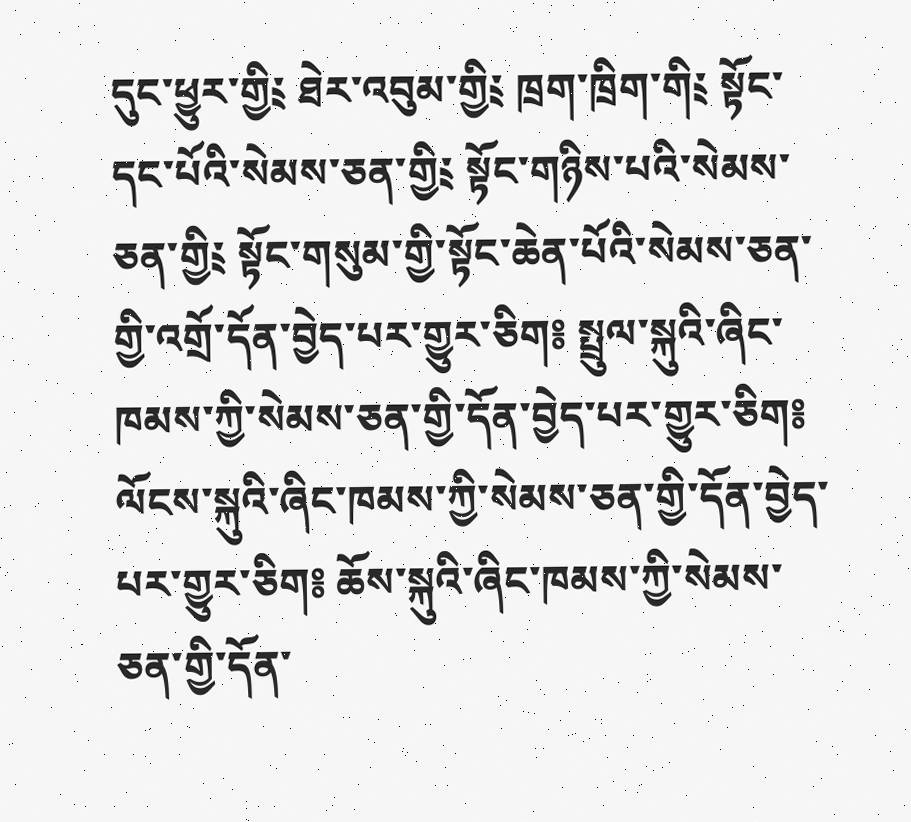དུང་ཕྱུར་གྱི༴ ཐེར་འབུམ་གྱི༴ ཁྲག་ཁྲིག་གི༴ སྟོང་དང་པོའི་སེམས་ཅན་གྱི༴ སྟོང་གཉིས་པའི་སེམས་ཅན་གྱི༴ སྟོང་གསུམ་གྱི་སྟོང་ཆེན་པོའི་སེམས་ཅན་གྱི་འགྲོ་དོན་བྱེད་པར་གྱུར་ཅིག༔ སྤྲུལ་སྐུའི་ཞིང་ཁམས་ཀྱི་སེམས་ཅན་གྱི་དོན་བྱེད་པར་གྱུར་ཅིག༔ ལོངས་སྐུའི་ཞིང་ཁམས་ཀྱི་སེམས་ཅན་གྱི་དོན་བྱེད་པར་གྱུར་ཅིག༔ ཆོས་སྐུའི་ཞིང་ཁམས་ཀྱི་སེམས་ཅན་གྱི་དོན་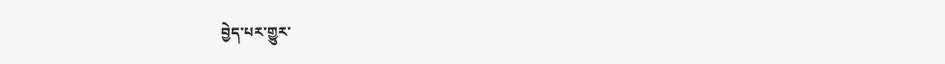བྱེད་པར་གྱུར་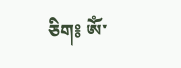ཅིག༔ ཨོཾ་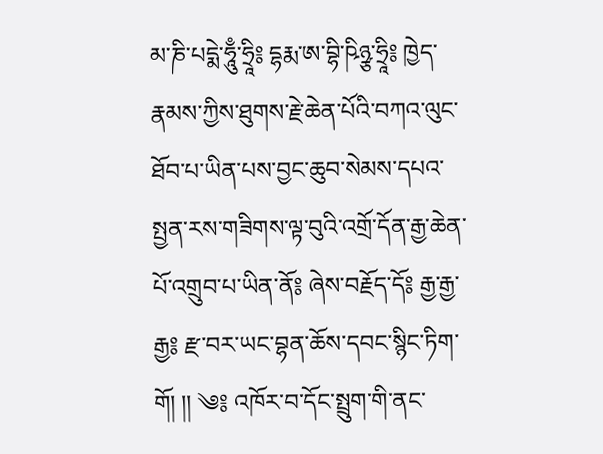མ་ཎི་པདྨེ་ཧཱུྃ་ཧྲཱི༔ དྷརྨ་ཨ་བྷི་ཥིཉྩ་ཧྲཱི༔ ཁྱེད་རྣམས་ཀྱིས་ཐུགས་རྗེ་ཆེན་པོའི་བཀའ་ལུང་ཐོབ་པ་ཡིན་པས་བྱང་ཆུབ་སེམས་དཔའ་སྤྱན་རས་གཟིགས་ལྟ་བུའི་འགྲོ་དོན་རྒྱ་ཆེན་པོ་འགྲུབ་པ་ཡིན་ནོ༔ ཞེས་བརྗོད་དོ༔ རྒྱ་རྒྱ་རྒྱ༔ རྫ་བར་ཡང་བྷན་ཆོས་དབང་སྙིང་ཏིག་གོ། །། ༄༔ འཁོར་བ་དོང་སྤྲུག་གི་ནང་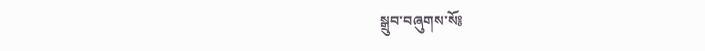སྒྲུབ་བཞུགས་སོ༔